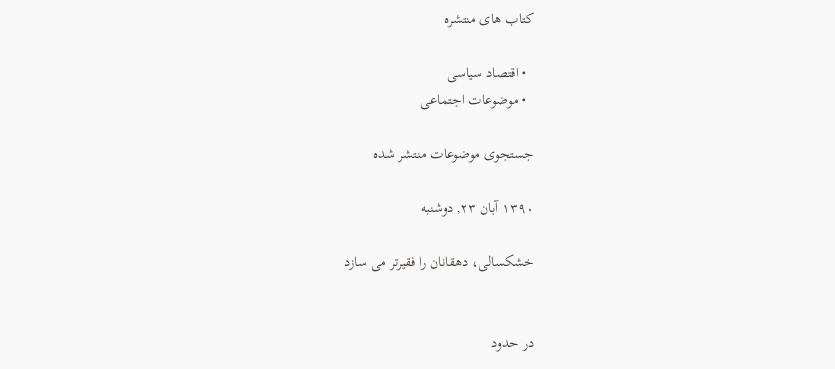کتاب های منتشره

  • اقتصاد سیاسی
  • موضوعات اجتماعی

جستجوی موضوعات منتشر شده

۱۳۹۰ آبان ۲۳, دوشنبه

خشکسالی، دهقانان را فقیرتر می سازد


در حدود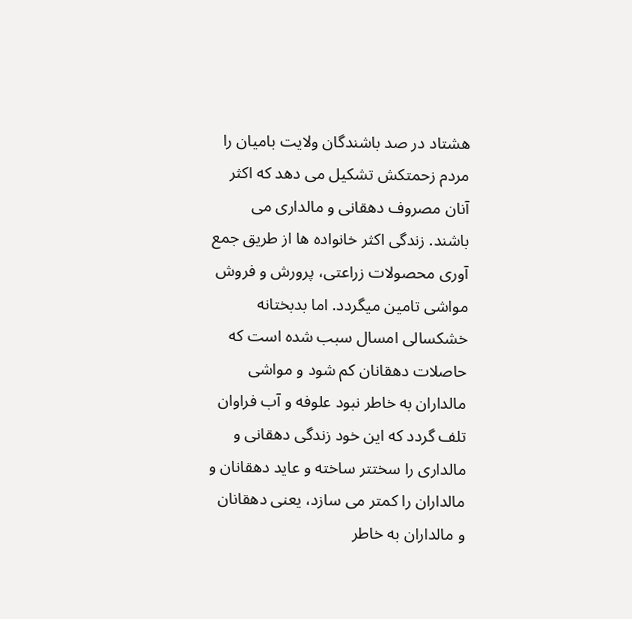هشتاد در صد باشندگان ولایت بامیان را مردم زحمتکش تشکیل می دهد که اکثر آنان مصروف دهقانی و مالداری می باشند. زندگی اکثر خانواده ها از طریق جمع آوری محصولات زراعتی، پرورش و فروش مواشی تامین میگردد. اما بدبختانه خشکسالی امسال سبب شده است که حاصلات دهقانان کم شود و مواشی مالداران به خاطر نبود علوفه و آب فراوان تلف گردد که این خود زندگی دهقانی و مالداری را سختتر ساخته و عاید دهقانان و مالداران را کمتر می سازد، یعنی دهقانان و مالداران به خاطر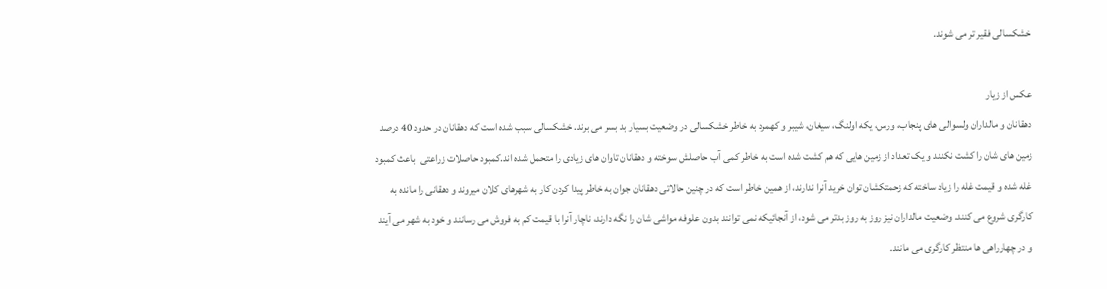خشکسالی فقیر تر می شوند.

عکس از زیار
دهقانان و مالداران ولسوالی های پنجاب، ورس، یکه اولنگ، سیغان، شیبر و کهمرد به خاطر خشکسالی در وضعیت بسیار بد بسر می برند. خشکسالی سبب شده است که دهقانان در حدود 40 درصد زمین های شان را کشت نکنند و یک تعداد از زمین هایی که هم کشت شده است به خاطر کمی آب حاصلش سوخته و دهقانان تاوان های زیادی را متحمل شده اند.کمبود حاصلات زراعتی  باعث کمبود غله شده و قیمت غله را زیاد ساخته که زحمتکشان توان خرید آنرا ندارند، از همین خاطر است که در چنین حالاتی دهقانان جوان به خاطر پیدا کردن کار به شهرهای کلان میروند و دهقانی را مانده به کارگری شروع می کنند. وضعیت مالداران نیز روز به روز بدتر می شود، از آنجائیکه نمی توانند بدون علوفه مواشی شان را نگه دارند، ناچار آنرا با قیمت کم به فروش می رسانند و خود به شهر می آیند و در چهارراهی ها منتظر کارگری می مانند.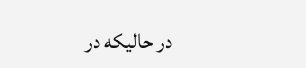در حالیکه در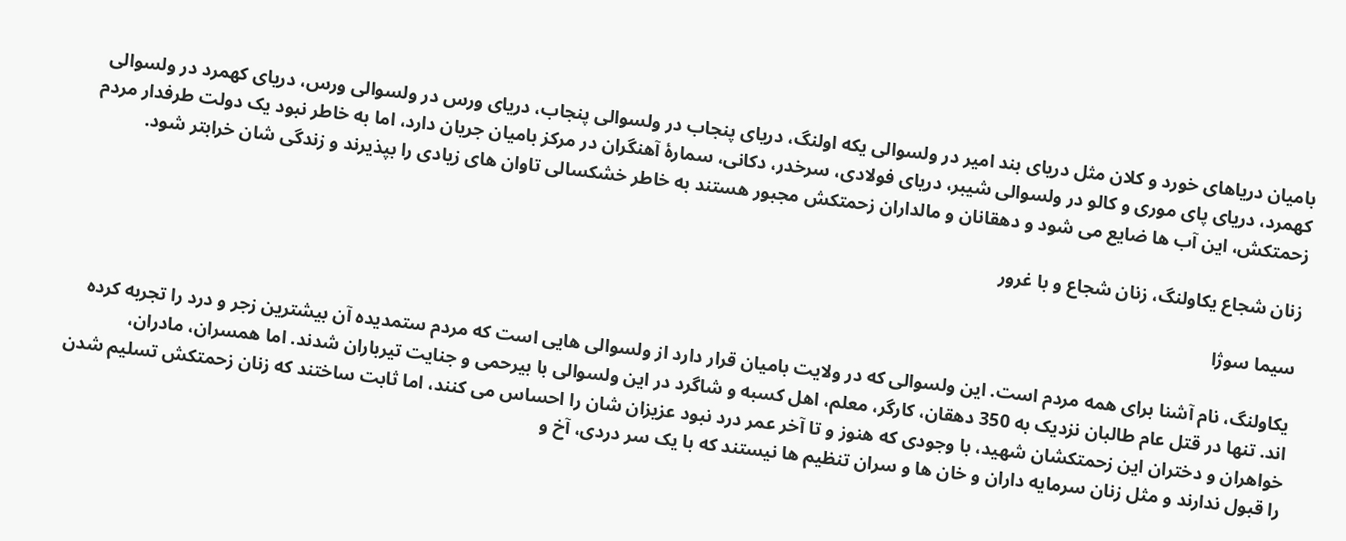بامیان دریاهای خورد و کلان مثل دریای بند امیر در ولسوالی یکه اولنگ، دریای پنجاب در ولسوالی پنجاب، دریای ورس در ولسوالی ورس، دریای کهمرد در ولسوالی کهمرد، دریای پای موری و کالو در ولسوالی شیبر، دریای فولادی، سرخدر، دکانی، سمارۀ آهنگران در مرکز بامیان جریان دارد، اما به خاطر نبود یک دولت طرفدار مردم زحمتکش، این آب ها ضایع می شود و دهقانان و مالداران زحمتکش مجبور هستند به خاطر خشکسالی تاوان های زیادی را بپذیرند و زندگی شان خرابتر شود.

زنان شجاع یکاولنگ، زنان شجاع و با غرور

سیما سوژا

یکاولنگ، نام آشنا برای همه مردم است. این ولسوالی که در ولایت بامیان قرار دارد از ولسوالی هایی است که مردم ستمدیده آن بیشترین زجر و درد را تجربه کرده اند. تنها در قتل عام طالبان نزدیک به 350 دهقان، کارگر، معلم، اهل کسبه و شاگرد در این ولسوالی با بیرحمی و جنایت تیرباران شدند. اما همسران، مادران، خواهران و دختران این زحمتکشان شهید، با وجودی که هنوز و تا آخر عمر درد نبود عزیزان شان را احساس می کنند، اما ثابت ساختند که زنان زحمتکش تسلیم شدن را قبول ندارند و مثل زنان سرمایه داران و خان ها و سران تنظیم ها نیستند که با یک سر دردی، آخ و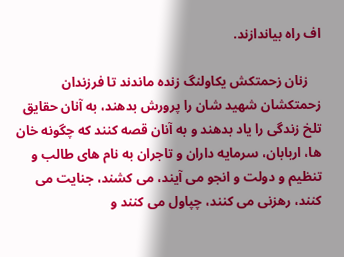اف راه بیاندازند.

    زنان زحمتکش یکاولنگ زنده ماندند تا فرزندان زحمتکشان شهید شان را پرورش بدهند، به آنان حقایق تلخ زندگی را یاد بدهند و به آنان قصه کنند که چگونه خان ها، اربابان، سرمایه داران و تاجران به نام های طالب و تنظیم و دولت و انجو می آیند، می کشند، جنایت می کنند، رهزنی می کنند، چپاول می کنند و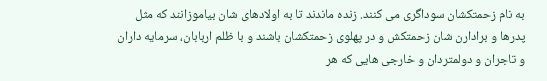به نام زحمتکشان سوداگری می کنند. زنده ماندند تا به اولادهای شان بیاموزانند که مثل پدرها و برادارن شان زحمتکش و در پهلوی زحمتکشان باشند و با ظلم اربابان، سرمایه داران و تاجران و دولمتردان و خارجی هایی که هر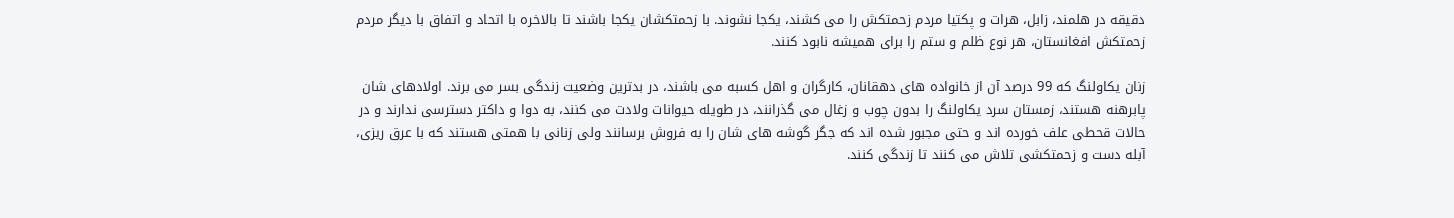دقیقه در هلمند، زابل، هرات و پکتیا مردم زحمتکش را می کشند، یکجا نشوند. با زحمتکشان یکجا باشند تا بالاخره با اتحاد و اتفاق با دیگر مردم زحمتکش افغانستان، هر نوع ظلم و ستم را برای همیشه نابود کنند.

زنان یکاولنگ که 99 درصد آن از خانواده های دهقانان، کارگران و اهل کسبه می باشند، در بدترین وضعیت زندگی بسر می برند. اولادهای شان پابرهنه هستند، زمستان سرد یکاولنگ را بدون چوب و زغال می گذرانند، در طویله حیوانات ولادت می کنند، به دوا و داکتر دسترسی ندارند و در حالات قحطی علف خورده اند و حتی مجبور شده اند که جگر گوشه های شان را به فروش برسانند ولی زنانی با همتی هستند که با عرق ریزی، آبله دست و زحمتکشی تلاش می کنند تا زندگی کنند.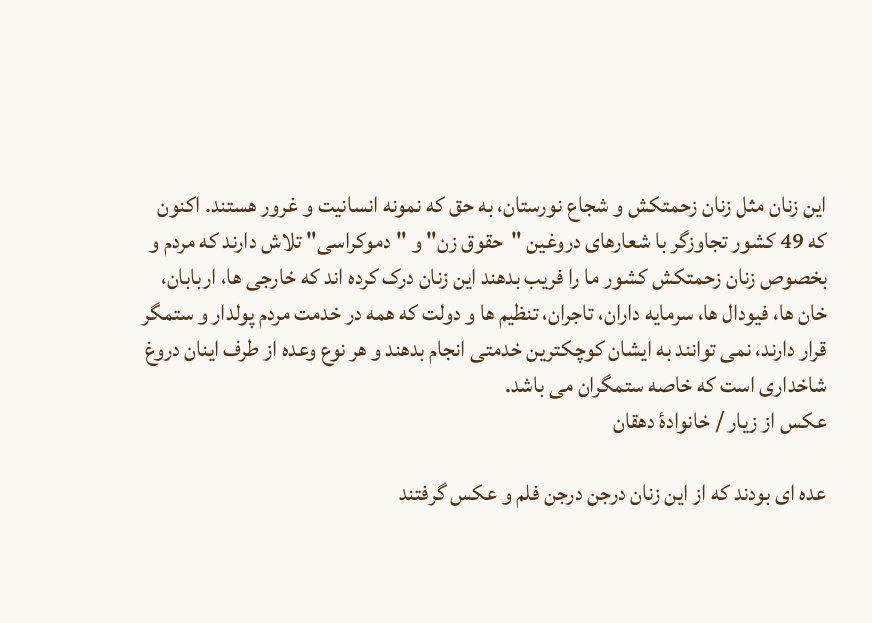این زنان مثل زنان زحمتکش و شجاع نورستان، به حق که نمونه انسانیت و غرور هستند. اکنون که 49 کشور تجاوزگر با شعارهای دروغین "حقوق زن" و "دموکراسی" تلاش دارند که مردم و بخصوص زنان زحمتکش کشور ما را فریب بدهند این زنان درک کرده اند که خارجی ها، اربابان، خان ها، فیودال ها، سرمایه داران، تاجران، تنظیم ها و دولت که همه در خدمت مردم پولدار و ستمگر قرار دارند، نمی توانند به ایشان کوچکترین خدمتی انجام بدهند و هر نوع وعده از طرف اینان دروغ شاخداری است که خاصه ستمگران می باشد.
عکس از زیار / خانوادۀ دهقان

عده ای بودند که از این زنان درجن درجن فلم و عکس گرفتند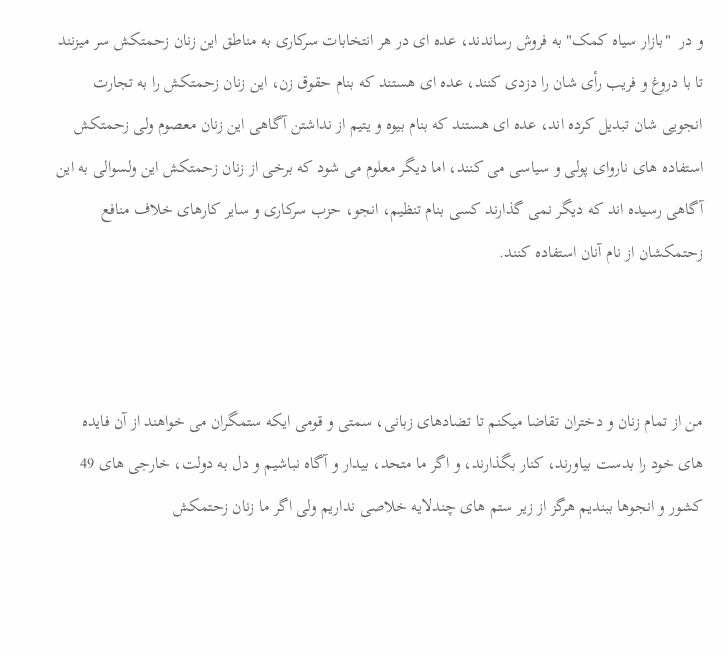و در  "بازار سیاه کمک" به فروش رساندند، عده ای در هر انتخابات سرکاری به مناطق این زنان زحمتکش سر میزنند تا با دروغ و فریب رأی شان را دزدی کنند، عده ای هستند که بنام حقوق زن، این زنان زحمتکش را به تجارت انجویی شان تبدیل کرده اند، عده ای هستند که بنام بیوه و یتیم از نداشتن آگاهی این زنان معصوم ولی زحمتکش استفاده های ناروای پولی و سیاسی می کنند، اما دیگر معلوم می شود که برخی از زنان زحمتکش این ولسوالی به این آگاهی رسیده اند که دیگر نمی گذارند کسی بنام تنظیم، انجو، حزب سرکاری و سایر کارهای خلاف منافع زحتمکشان از نام آنان استفاده کنند.



من از تمام زنان و دختران تقاضا میکنم تا تضادهای زبانی، سمتی و قومی ایکه ستمگران می خواهند از آن فایده های خود را بدست بیاورند، کنار بگذارند، و اگر ما متحد، بیدار و آگاه نباشیم و دل به دولت، خارجی های 49 کشور و انجوها ببندیم هرگز از زیر ستم های چندلایه خلاصی نداریم ولی اگر ما زنان زحتمکش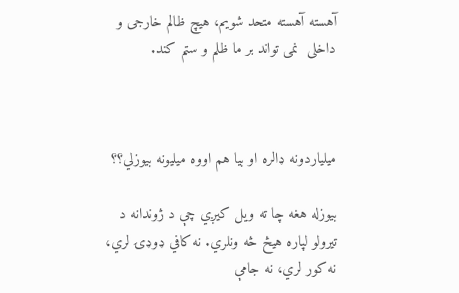آهسته آهسته متحد شویم، هیچ ظالم خارجی و داخلی  نمی تواند بر ما ظلم و ستم کند.



میلیاردونه ډالره او بیا هم اووه میلیونه بیوزلي؟؟

بیوزله هغه چا ته ویل کیږي چې د ژوندانه د تیرولو لپاره هیڅ څه ونلري. نه کافي ډوډۍ لري، نه کور لري، نه جامې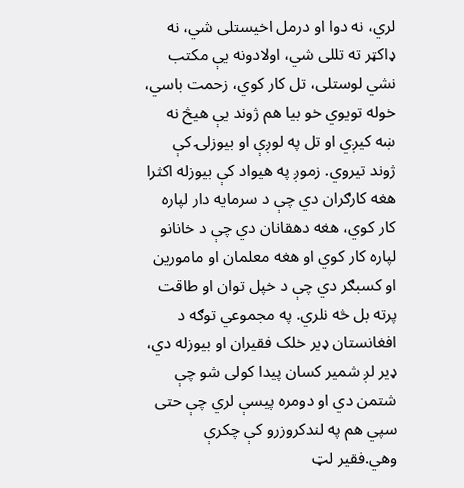لري، نه دوا او درمل اخیستلی شي، نه ډاکټر ته تللی شي، اولادونه یې مکتب نشي لوستلی، تل کار کوي، زحمت باسي، خوله تویوي خو بیا هم ژوند یې هیڅ نه ښه کیږي او تل په لوږې او بیوزلۍ کې ژوند تیروي. زموږ په هیواد کې بیوزله اکثرا هغه کارګران دي چې د سرمایه دار لپاره کار کوي، هغه دهقانان دي چې د خانانو لپاره کار کوي او هغه معلمان او مامورین او کسبګر دي چې د خپل توان او طاقت پرته بل څه نلري. په مجموعي توګه د افغانستان ډیر خلک فقیران او بیوزله دي، ډیر لږ شمیر کسان پیدا کولی شو چې شتمن دي او دومره پیسې لري چې حتی سپي هم په لندکروزرو کې چکرې وهي.فقیر لټ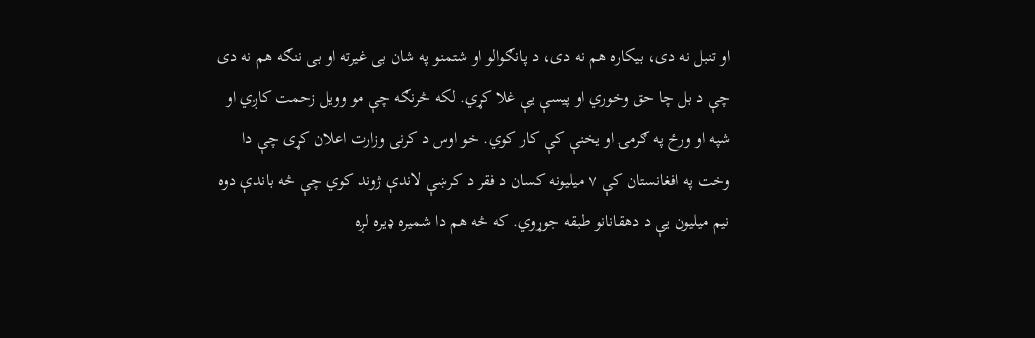او تنبل نه دی، بیکاره هم نه دی، د پانګوالو او شتمنو په شان بی غیرته او بی ننګه هم نه دی چې د بل چا حق وخوري او پیسې یې غلا کړي. لکه څرنګه چې مو وویل زحمت کاږي او شپه او ورځ په ګرمۍ او یخنې کې کار کوي. خو اوس د کرنی وزارت اعلان کړی چې دا وخت په افغانستان کې ۷ میلیونه کسان د فقر د کرښې لاندې ژوند کوي چې څه باندې دوه نیم میلیون یې د دهقانانو طبقه جوړوي. که څه هم دا شمیره ډیره لږه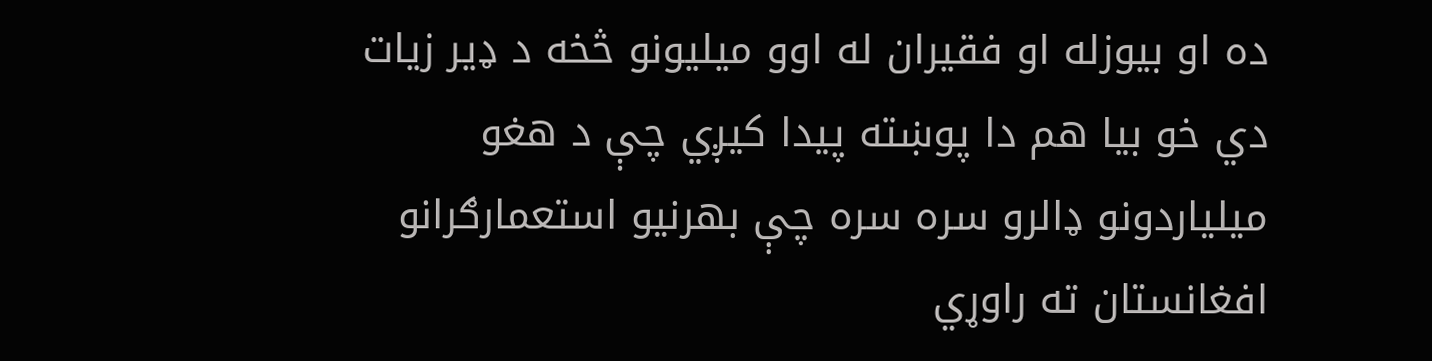ده او بیوزله او فقیران له اوو میلیونو څخه د ډیر زیات دي خو بیا هم دا پوښته پیدا کیږي چې د هغو میلیاردونو ډالرو سره سره چې بهرنیو استعمارګرانو افغانستان ته راوړي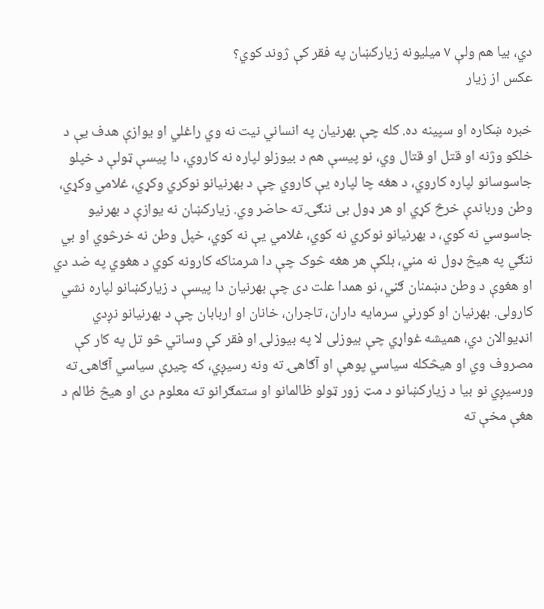دي، بیا هم ولې ۷ میلیونه زیارکښان په فقر کې ژوند کوي؟
عکس از زیار

خبره ښکاره او سپینه ده. کله چې بهرنیان په انساني نیت نه وي راغلي او یوازې هدف یې د خلکو وژنه او قتل او قتال وي، نو پیسې هم د بیوزلو لپاره نه کاروي، دا پیسې ټولې د خپلو جاسوسانو لپاره کاروي، د هغه چا لپاره یې کاروي چې د بهرنیانو نوکري وکړي، غلامي وکړي، وطن ورباندې خرڅ کړي او هر ډول بی ننګۍ ته حاضر وي. زیارکښان نه یوازې د بهرنیو جاسوسي نه کوي، د بهرنیانو نوکري نه کوي، غلامي یې نه کوي، خپل وطن نه خرڅوي او بي ننګي په هیڅ ډول نه مني، بلکې هر هغه څوک چې دا شرمناکه کارونه کوي د هغوي په ضد دي او هغوې د وطن دښمنان ګڼي، نو همدا علت دی چې بهرنیان دا پیسې د زیارکښانو لپاره نشي کارولی. بهرنیان او کورني سرمایه داران، تاجران، خانان او اربابان چې د بهرنیانو نږدي انډیوالان دي، همیشه غواړي چې بیوزلی لا په بیوزلۍ او فقر کې وساتي څو تل په کار کې مصروف وي او هیڅکله سیاسي پوهې او آګاهۍ ته ونه رسیږي، که چیرې سیاسي آګاهۍ ته ورسیږي نو بیا د زیارکښانو د مټ زور ټولو ظالمانو او ستمګرانو ته معلوم دی او هیڅ ظالم د هغې مخې ته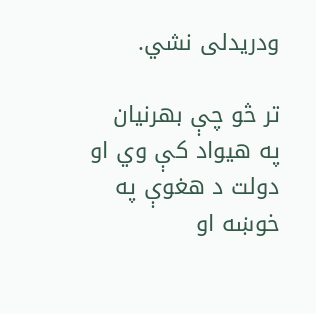ودریدلی نشي.

تر څو چې بهرنیان په هیواد کې وي او دولت د هغوې په خوښه او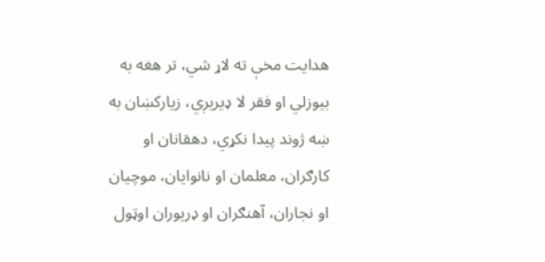هدایت مخې ته لاړ شي، تر هغه به بیوزلي او فقر لا ډیریږي، زیارکښان به ښه ژوند پیدا نکړي، دهقانان او کارګران، معلمان او نانوایان، موچیان او نجاران، آهنګران او ډریوران اوټول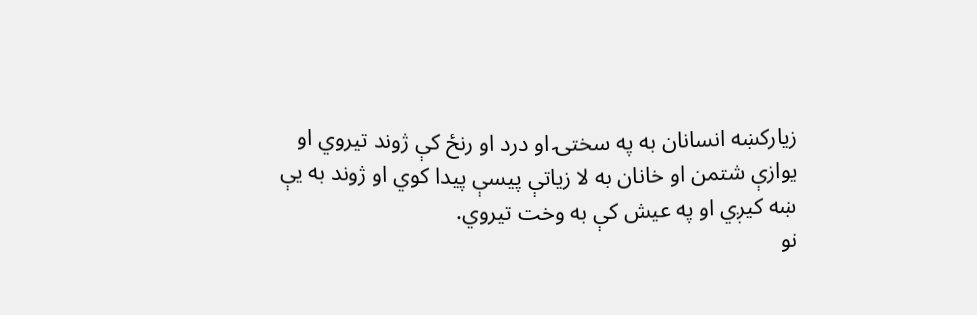زیارکښه انسانان به په سختۍ او درد او رنځ کې ژوند تیروي او یوازې شتمن او خانان به لا زیاتې پیسې پیدا کوي او ژوند به یې ښه کیږي او په عیش کې به وخت تیروي.
نو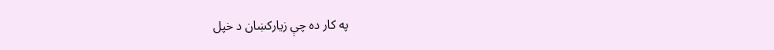په کار ده چې زیارکښان د خپل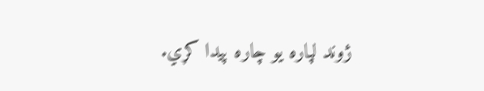ژوند لپاره یو چاره پیدا کړي.